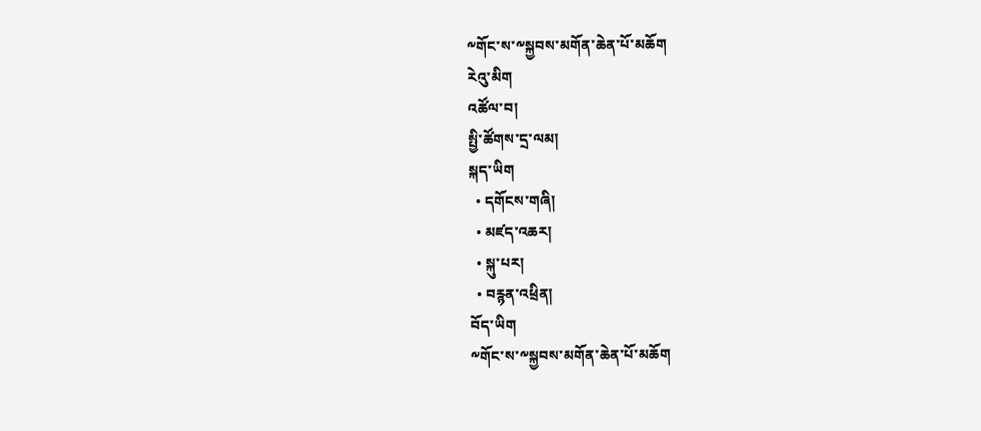༸གོང་ས་༸སྐྱབས་མགོན་ཆེན་པོ་མཆོག
རེའུ་མིག
འཚོལ་བ།
སྤྱི་ཚོགས་དྲ་ལམ།
སྐད་ཡིག
  • དགོངས་གཞི།
  • མཛད་འཆར།
  • སྐུ་པར།
  • བརྙན་འཕྲིན།
བོད་ཡིག
༸གོང་ས་༸སྐྱབས་མགོན་ཆེན་པོ་མཆོག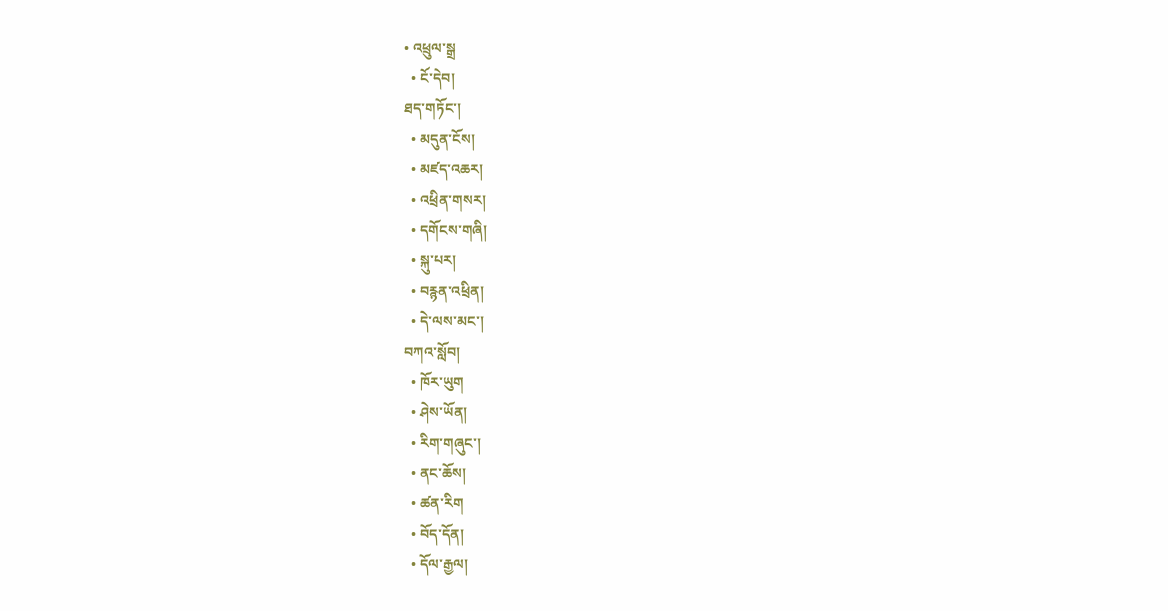• འཕྲུལ་སྒྲ
  • ངོ་དེབ།
ཐད་གཏོང་།
  • མདུན་ངོས།
  • མཛད་འཆར།
  • འཕྲིན་གསར།
  • དགོངས་གཞི།
  • སྐུ་པར།
  • བརྙན་འཕྲིན།
  • དེ་ལས་མང་།
བཀའ་སློབ།
  • ཁོར་ཡུག
  • ཤེས་ཡོན།
  • རིག་གཞུང་།
  • ནང་ཆོས།
  • ཚན་རིག
  • བོད་དོན།
  • དོལ་རྒྱལ།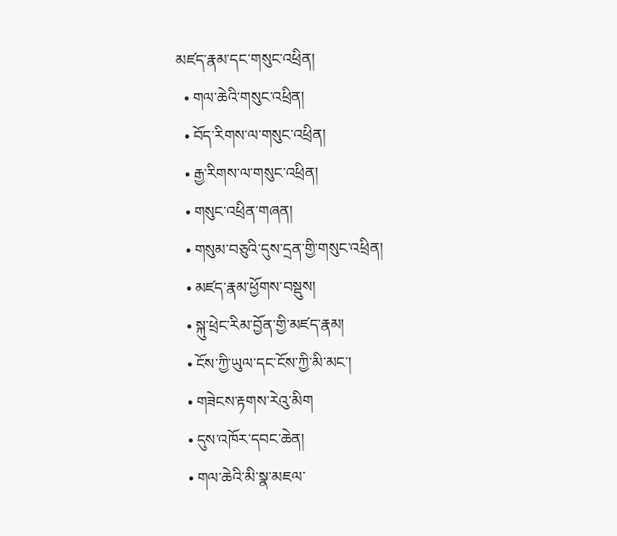མཛད་རྣམ་དང་གསུང་འཕྲིན།
  • གལ་ཆེའི་གསུང་འཕྲིན།
  • བོད་རིགས་ལ་གསུང་འཕྲིན།
  • རྒྱ་རིགས་ལ་གསུང་འཕྲིན།
  • གསུང་འཕྲིན་གཞན།
  • གསུམ་བཅུའི་དུས་དྲན་གྱི་གསུང་འཕྲིན།
  • མཛད་རྣམ་ཕྱོགས་བསྡུས།
  • སྐུ་ཕྲེང་རིམ་བྱོན་གྱི་མཛད་རྣམ།
  • ངོས་ཀྱི་ཡུལ་དང་ངོས་ཀྱི་མི་མང་།
  • གཟེངས་རྟགས་རེའུ་མིག
  • དུས་འཁོར་དབང་ཆེན།
  • གལ་ཆེའི་མི་སྣ་མཇལ་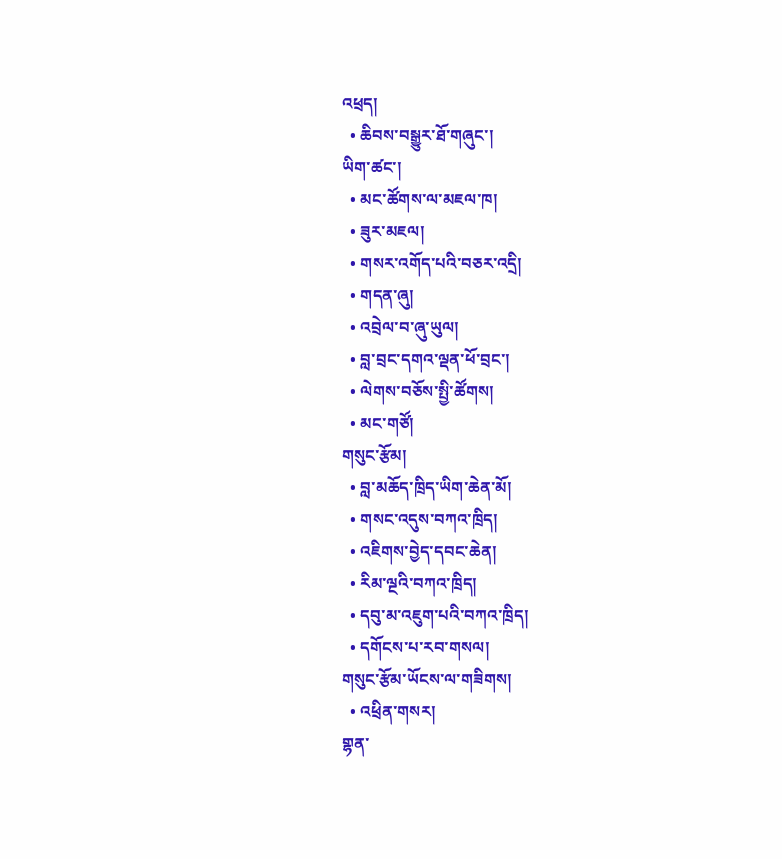འཕྲད།
  • ཆིབས་བསྒྱུར་ཐོ་གཞུང་།
ཡིག་ཚང་།
  • མང་ཚོགས་ལ་མཇལ་ཁ།
  • ཟུར་མཇལ།
  • གསར་འགོད་པའི་བཅར་འདྲི།
  • གདན་ཞུ།
  • འབྲེལ་བ་ཞུ་ཡུལ།
  • བླ་བྲང་དགའ་ལྡན་ཕོ་བྲང་།
  • ལེགས་བཅོས་སྤྱི་ཚོགས།
  • མང་གཙོ།
གསུང་རྩོམ།
  • བླ་མཆོད་ཁྲིད་ཡིག་ཆེན་མོ།
  • གསང་འདུས་བཀའ་ཁྲིད།
  • འཇིགས་བྱེད་དབང་ཆེན།
  • རིམ་ལྔའི་བཀའ་ཁྲིད།
  • དབུ་མ་འཇུག་པའི་བཀའ་ཁྲིད།
  • དགོངས་པ་རབ་གསལ།
གསུང་རྩོམ་ཡོངས་ལ་གཟིགས།
  • འཕྲིན་གསར།
གྷན་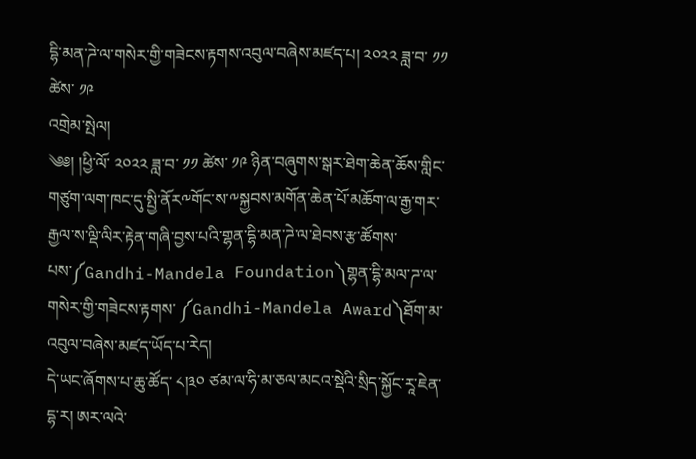དྷི་མན་ཌེ་ལ་གསེར་གྱི་གཟེངས་རྟགས་འབུལ་བཞེས་མཛད་པ། ༢༠༢༢ ཟླ་བ་ ༡༡ ཚེས་ ༡༩
འགྲེམ་སྤེལ།
༄༅། །ཕྱི་ལོ་ ༢༠༢༢ ཟླ་བ་ ༡༡ ཚེས་ ༡༩ ཉིན་བཞུགས་སྒར་ཐེག་ཆེན་ཆོས་གླིང་གཙུག་ལག་ཁང་དུ་སྤྱི་ནོར༸གོང་ས་༸སྐྱབས་མགོན་ཆེན་པོ་མཆོག་ལ་རྒྱ་གར་རྒྱལ་ས་ལྡི་ལིར་རྟེན་གཞི་བྱས་པའི་གྷན་དྷི་མན་ཌེ་ལ་ཐེབས་རྩ་ཚོགས་པས་༼Gandhi-Mandela Foundation༽གྷན་དྷི་མལ་ཌ་ལ་གསེར་གྱི་གཟེངས་རྟགས་ ༼Gandhi-Mandela Award༽ཐོག་མ་འབུལ་བཞེས་མཛད་ཡོད་པ་རེད།
དེ་ཡང་ཞོགས་པ་ཆུ་ཚོད་ ༨།༣༠ ཙམ་ལ་ཧི་མ་ཅལ་མངའ་སྡེའི་སྲིད་སྐྱོང་རཱ་ཇེན་དྷ་ར། ཨར་ལའེ་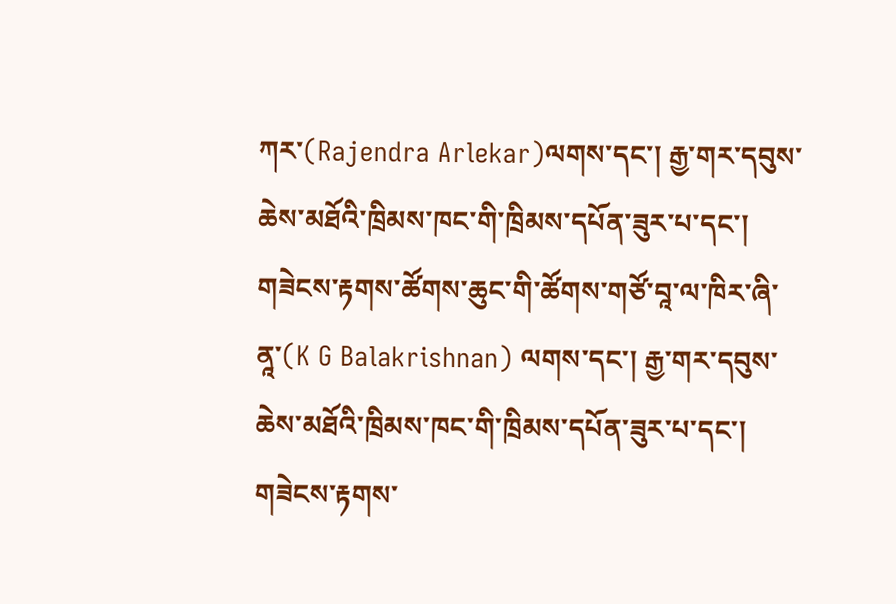ཀར་(Rajendra Arlekar)ལགས་དང་། རྒྱ་གར་དབུས་ཆེས་མཐོའི་ཁྲིམས་ཁང་གི་ཁྲིམས་དཔོན་ཟུར་པ་དང་། གཟེངས་རྟགས་ཚོགས་ཆུང་གི་ཚོགས་གཙོ་བཱ་ལ་ཁིར་ཞི་ནཱ་(K G Balakrishnan) ལགས་དང་། རྒྱ་གར་དབུས་ཆེས་མཐོའི་ཁྲིམས་ཁང་གི་ཁྲིམས་དཔོན་ཟུར་པ་དང་། གཟེངས་རྟགས་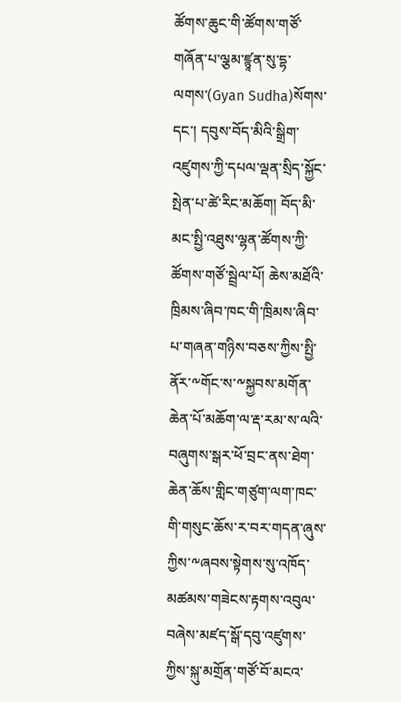ཚོགས་ཆུང་གི་ཚོགས་གཙོ་གཞོན་པ་ལྕམ་ཛྙཱན་སུ་དྷ་ལགས་(Gyan Sudha)སོགས་དང་། དབུས་བོད་མིའི་སྒྲིག་འཛུགས་ཀྱི་དཔལ་ལྡན་སྲིད་སྐྱོང་སྤེན་པ་ཚེ་རིང་མཆོག། བོད་མི་མང་སྤྱི་འཐུས་ལྷན་ཚོགས་ཀྱི་ཚོགས་གཙོ་སྦྲེལ་པོ། ཆེས་མཐོའི་ཁྲིམས་ཞིབ་ཁང་གི་ཁྲིམས་ཞིབ་པ་གཞན་གཉིས་བཅས་ཀྱིས་སྤྱི་ནོར་༸གོང་ས་༸སྐྱབས་མགོན་ཆེན་པོ་མཆོག་ལ་རྡ་རམ་ས་ལའི་བཞུགས་སྒར་ཕོ་བྲང་ནས་ཐེག་ཆེན་ཆོས་གླིང་གཙུག་ལག་ཁང་གི་གསུང་ཆོས་ར་བར་གདན་ཞུས་ཀྱིས་༸ཞབས་སྟེགས་སུ་འཁོད་མཚམས་གཟེངས་རྟགས་འབུལ་བཞེས་མཛད་སྒོ་དབུ་འཛུགས་ཀྱིས་སྐུ་མགྲོན་གཙོ་བོ་མངའ་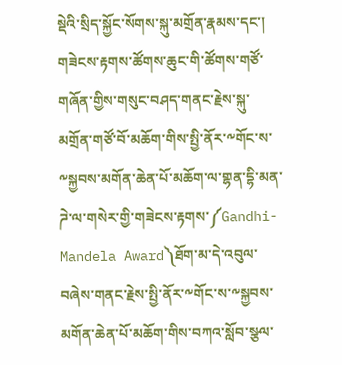སྡེའི་སྲིད་སྐྱོང་སོགས་སྐུ་མགྲོན་རྣམས་དང་། གཟེངས་རྟགས་ཚོགས་ཆུང་གི་ཚོགས་གཙོ་གཞོན་གྱིས་གསུང་བཤད་གནང་རྗེས་སྐུ་མགྲོན་གཙོ་བོ་མཆོག་གིས་སྤྱི་ནོར་༸གོང་ས་༸སྐྱབས་མགོན་ཆེན་པོ་མཆོག་ལ་གྷན་དྷི་མན་ཌེ་ལ་གསེར་གྱི་གཟེངས་རྟགས་༼Gandhi-Mandela Award༽ཐོག་མ་དེ་འབུལ་བཞེས་གནང་རྗེས་སྤྱི་ནོར་༸གོང་ས་༸སྐྱབས་མགོན་ཆེན་པོ་མཆོག་གིས་བཀའ་སློབ་སྩལ་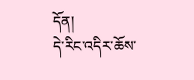དོན།
དེ་རིང་འདིར་ཆོས་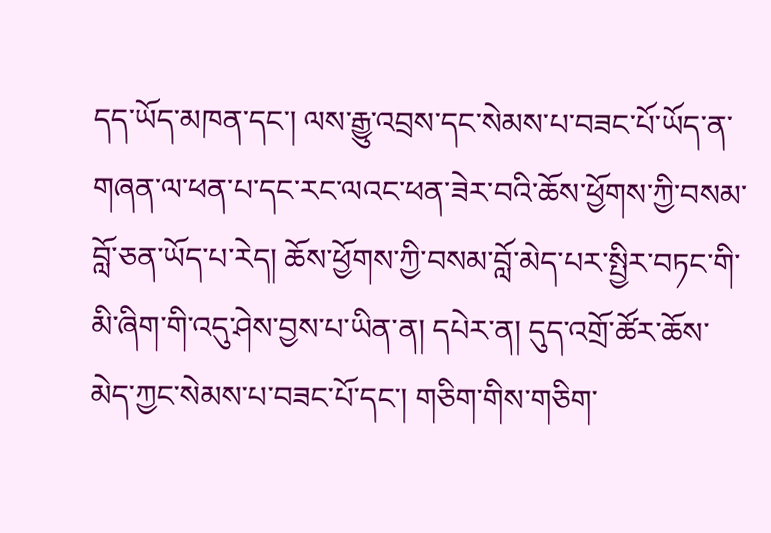དད་ཡོད་མཁན་དང་། ལས་རྒྱུ་འབྲས་དང་སེམས་པ་བཟང་པོ་ཡོད་ན་གཞན་ལ་ཕན་པ་དང་རང་ལའང་ཕན་ཟེར་བའི་ཆོས་ཕྱོགས་ཀྱི་བསམ་བློ་ཅན་ཡོད་པ་རེད། ཆོས་ཕྱོགས་ཀྱི་བསམ་བློ་མེད་པར་སྤྱིར་བཏང་གི་མི་ཞིག་གི་འདུ་ཤེས་བྱས་པ་ཡིན་ན། དཔེར་ན། དུད་འགྲོ་ཚོར་ཆོས་མེད་ཀྱང་སེམས་པ་བཟང་པོ་དང་། གཅིག་གིས་གཅིག་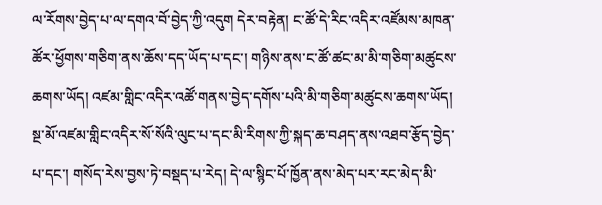ལ་རོགས་བྱེད་པ་ལ་དགའ་བོ་བྱེད་ཀྱི་འདུག དེར་བརྟེན། ང་ཚོ་དེ་རིང་འདིར་འཛོམས་མཁན་ཚོར་ཕྱོགས་གཅིག་ནས་ཆོས་དད་ཡོད་པ་དང་། གཉིས་ནས་ང་ཚོ་ཚང་མ་མི་གཅིག་མཚུངས་ཆགས་ཡོད། འཛམ་གླིང་འདིར་འཚོ་གནས་བྱེད་དགོས་པའི་མི་གཅིག་མཚུངས་ཆགས་ཡོད། སྔ་མོ་འཛམ་གླིང་འདིར་སོ་སོའི་ལུང་པ་དང་མི་རིགས་ཀྱི་སྐད་ཆ་བཤད་ནས་འཐབ་རྩོད་བྱེད་པ་དང་། གསོད་རེས་བྱས་ཏེ་བསྡད་པ་རེད། དེ་ལ་སྙིང་པོ་ཁྱོན་ནས་མེད་པར་རང་མེད་མི་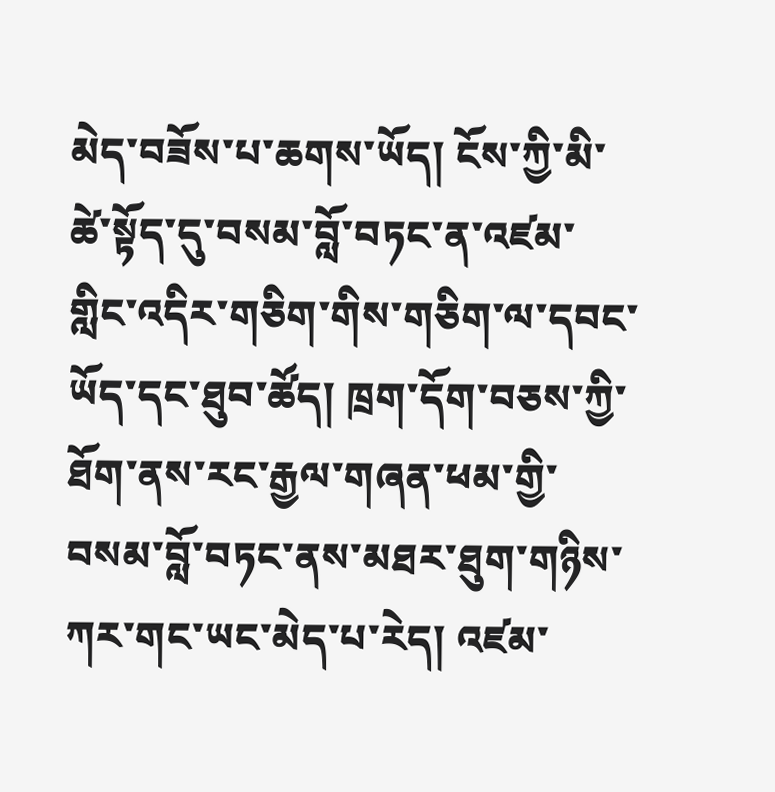མེད་བཟོས་པ་ཆགས་ཡོད། ངོས་ཀྱི་མི་ཚེ་སྟོད་དུ་བསམ་བློ་བཏང་ན་འཛམ་གླིང་འདིར་གཅིག་གིས་གཅིག་ལ་དབང་ཡོད་དང་ཐུབ་ཚོད། ཁྲག་དོག་བཅས་ཀྱི་ཐོག་ནས་རང་རྒྱལ་གཞན་ཕམ་གྱི་བསམ་བློ་བཏང་ནས་མཐར་ཐུག་གཉིས་ཀར་གང་ཡང་མེད་པ་རེད། འཛམ་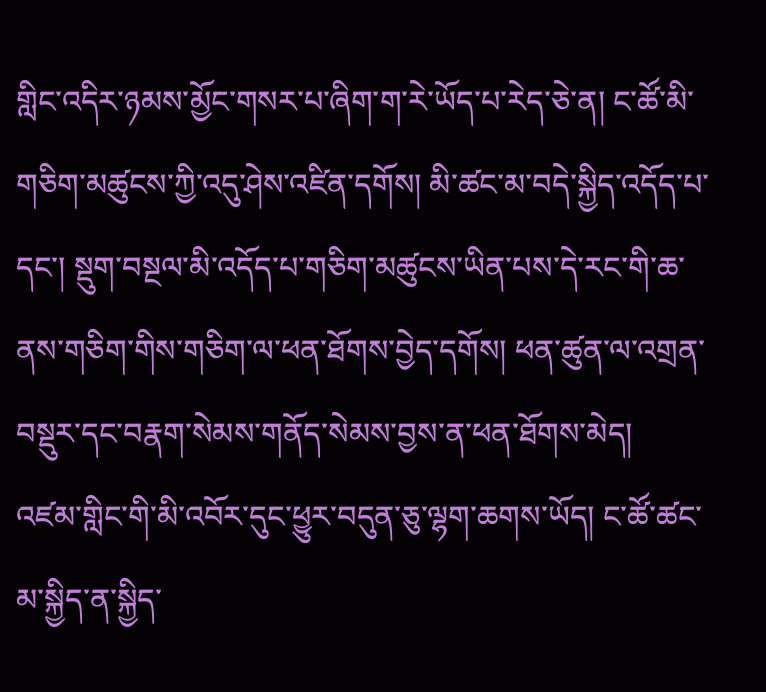གླིང་འདིར་ཉམས་མྱོང་གསར་པ་ཞིག་ག་རེ་ཡོད་པ་རེད་ཅེ་ན། ང་ཚོ་མི་གཅིག་མཚུངས་ཀྱི་འདུ་ཤེས་འཛིན་དགོས། མི་ཚང་མ་བདེ་སྐྱིད་འདོད་པ་དང་། སྡུག་བསྔལ་མི་འདོད་པ་གཅིག་མཚུངས་ཡིན་པས་དེ་རང་གི་ཆ་ནས་གཅིག་གིས་གཅིག་ལ་ཕན་ཐོགས་བྱེད་དགོས། ཕན་ཚུན་ལ་འགྲན་བསྡུར་དང་བརྣག་སེམས་གནོད་སེམས་བྱས་ན་ཕན་ཐོགས་མེད།
འཛམ་གླིང་གི་མི་འབོར་དུང་ཕྱུར་བདུན་ཅུ་ལྷག་ཆགས་ཡོད། ང་ཚོ་ཚང་མ་སྐྱིད་ན་སྐྱིད་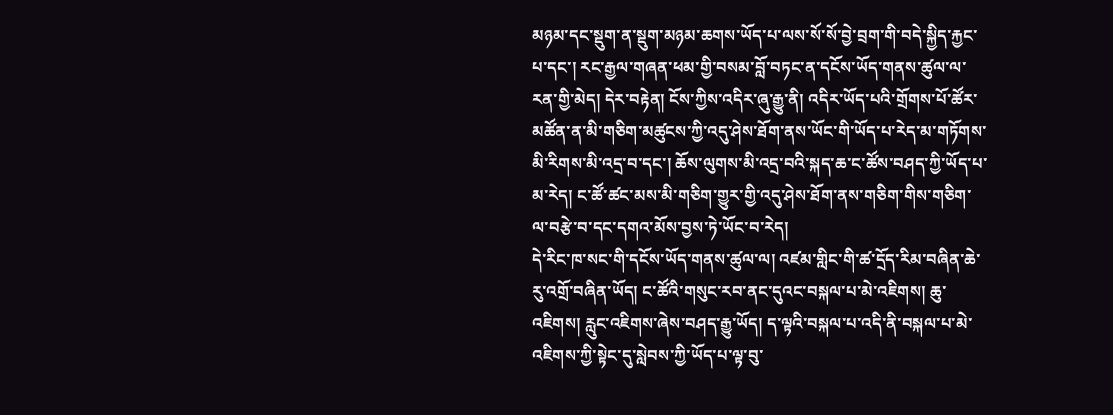མཉམ་དང་སྡུག་ན་སྡུག་མཉམ་ཆགས་ཡོད་པ་ལས་སོ་སོ་བྱེ་བྲག་གི་བདེ་སྐྱིད་རྐྱང་པ་དང་། རང་རྒྱལ་གཞན་ཕམ་གྱི་བསམ་བློ་བཏང་ན་དངོས་ཡོད་གནས་ཚུལ་ལ་རན་གྱི་མེད། དེར་བརྟེན། ངོས་ཀྱིས་འདིར་ཞུ་རྒྱུ་ནི། འདིར་ཡོད་པའི་གྲོགས་པོ་ཚོར་མཚོན་ན་མི་གཅིག་མཚུངས་ཀྱི་འདུ་ཤེས་ཐོག་ནས་ཡོང་གི་ཡོད་པ་རེད་མ་གཏོགས་མི་རིགས་མི་འདྲ་བ་དང་། ཆོས་ལུགས་མི་འདྲ་བའི་སྐད་ཆ་ང་ཚོས་བཤད་ཀྱི་ཡོད་པ་མ་རེད། ང་ཚོ་ཚང་མས་མི་གཅིག་གྱུར་གྱི་འདུ་ཤེས་ཐོག་ནས་གཅིག་གིས་གཅིག་ལ་བརྩེ་བ་དང་དགའ་མོས་བྱས་ཏེ་ཡོང་བ་རེད།
དེ་རིང་ཁ་སང་གི་དངོས་ཡོད་གནས་ཚུལ་ལ། འཛམ་གླིང་གི་ཚ་དྲོད་རིམ་བཞིན་ཆེ་རུ་འགྲོ་བཞིན་ཡོད། ང་ཚོའི་གསུང་རབ་ནང་དུའང་བསྐལ་པ་མེ་འཇིགས། ཆུ་འཇིགས། རླུང་འཇིགས་ཞེས་བཤད་རྒྱུ་ཡོད། ད་ལྟའི་བསྐལ་པ་འདི་ནི་བསྐལ་པ་མེ་འཇིགས་ཀྱི་སྟེང་དུ་སླེབས་ཀྱི་ཡོད་པ་ལྟ་བུ་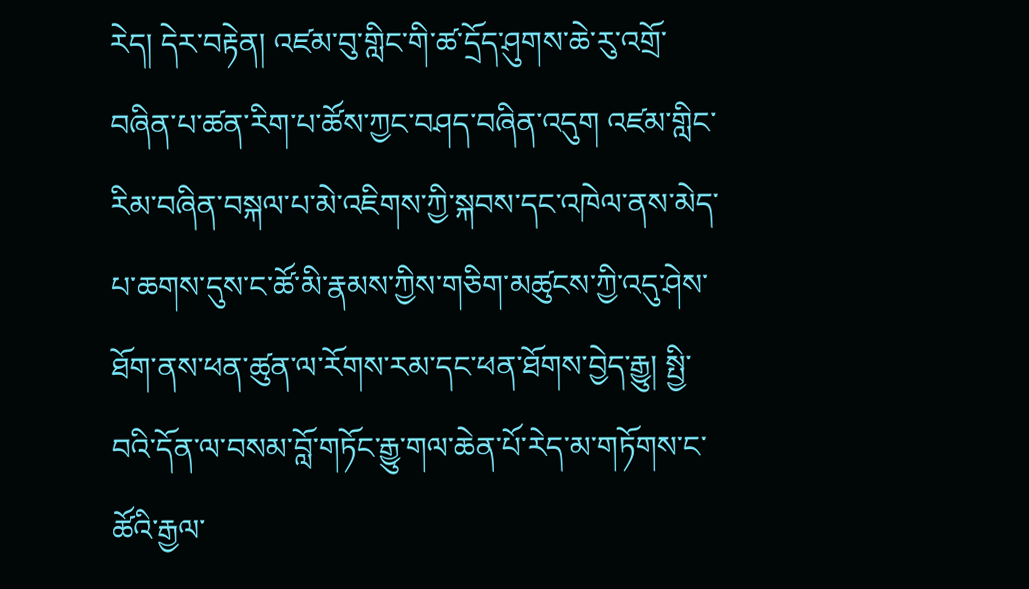རེད། དེར་བརྟེན། འཛམ་བུ་གླིང་གི་ཚ་དྲོད་ཤུགས་ཆེ་རུ་འགྲོ་བཞིན་པ་ཚན་རིག་པ་ཚོས་ཀྱང་བཤད་བཞིན་འདུག འཛམ་གླིང་རིམ་བཞིན་བསྐལ་པ་མེ་འཇིགས་ཀྱི་སྐབས་དང་འཁེལ་ནས་མེད་པ་ཆགས་དུས་ང་ཚོ་མི་རྣམས་ཀྱིས་གཅིག་མཚུངས་ཀྱི་འདུ་ཤེས་ཐོག་ནས་ཕན་ཚུན་ལ་རོགས་རམ་དང་ཕན་ཐོགས་བྱེད་རྒྱུ། སྤྱི་བའི་དོན་ལ་བསམ་བློ་གཏོང་རྒྱུ་གལ་ཆེན་པོ་རེད་མ་གཏོགས་ང་ཚོའི་རྒྱལ་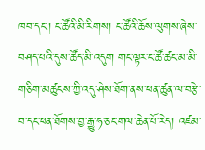ཁབ་དང་། ང་ཚོའི་མི་རིགས། ང་ཚོའི་ཆོས་ལུགས་ཞེས་བཤད་པའི་དུས་ཚོད་མི་འདུག གང་ལྟར་ང་ཚོ་ཚང་མ་མི་གཅིག་མཚུངས་ཀྱི་འདུ་ཤེས་ཐོག་ནས་ཕན་ཚུན་ལ་བརྩེ་བ་དང་ཕན་ཐོགས་བྱ་རྒྱུ་ཧ་ཅང་གལ་ཆེན་པོ་རེད། འཛམ་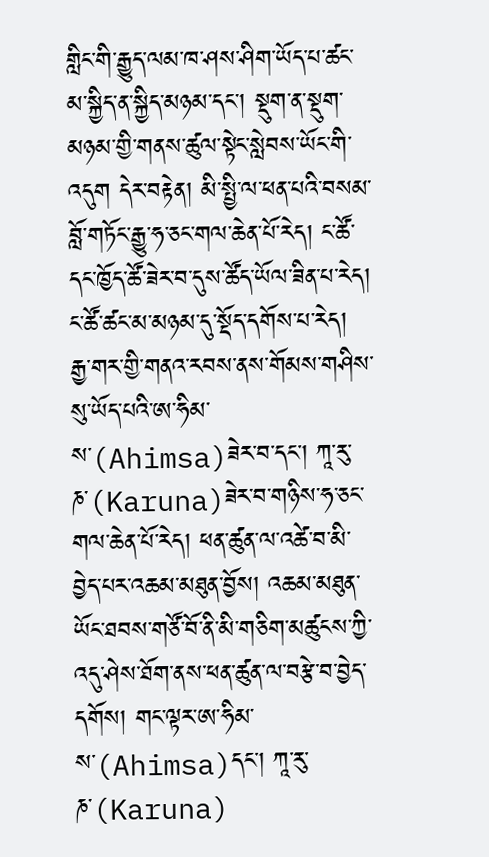གླིང་གི་རྒྱུད་ལམ་ཁ་ཤས་ཤིག་ཡོད་པ་ཚང་མ་སྐྱིད་ན་སྐྱིད་མཉམ་དང་། སྡུག་ན་སྡུག་མཉམ་གྱི་གནས་ཚུལ་སྟེང་སླེབས་ཡོང་གི་འདུག དེར་བརྟེན། མི་སྤྱི་ལ་ཕན་པའི་བསམ་བློ་གཏོང་རྒྱུ་ཧ་ཅང་གལ་ཆེན་པོ་རེད། ང་ཚོ་དང་ཁྱོད་ཚོ་ཟེར་བ་དུས་ཚོད་ཡོལ་ཟིན་པ་རེད། ང་ཚོ་ཚང་མ་མཉམ་དུ་སྡོད་དགོས་པ་རེད།
རྒྱ་གར་གྱི་གནའ་རབས་ནས་གོམས་གཤིས་སུ་ཡོད་པའི་ཨ་ཧིམ་ས་(Ahimsa)ཟེར་བ་དང་། ཀཱ་རུ་ཎ་(Karuna)ཟེར་བ་གཉིས་ཧ་ཅང་གལ་ཆེན་པོ་རེད། ཕན་ཚུན་ལ་འཚེ་བ་མི་བྱེད་པར་འཆམ་མཐུན་བྱོས། འཆམ་མཐུན་ཡོང་ཐབས་གཙོ་བོ་ནི་མི་གཅིག་མཚུངས་ཀྱི་འདུ་ཤེས་ཐོག་ནས་ཕན་ཚུན་ལ་བརྩེ་བ་བྱེད་དགོས། གང་ལྟར་ཨ་ཧིམ་ས་(Ahimsa)དང་། ཀཱ་རུ་ཎ་(Karuna)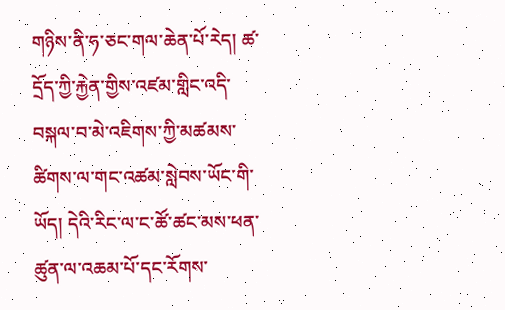གཉིས་ནི་ཧ་ཅང་གལ་ཆེན་པོ་རེད། ཚ་དྲོད་ཀྱི་རྐྱེན་གྱིས་འཛམ་གླིང་འདི་བསྐལ་བ་མེ་འཇིགས་ཀྱི་མཚམས་ཚིགས་ལ་གང་འཚམ་སླེབས་ཡོང་གི་ཡོད། དེའི་རིང་ལ་ང་ཚོ་ཚང་མས་ཕན་ཚུན་ལ་འཆམ་པོ་དང་རོགས་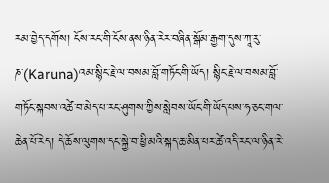རམ་བྱེད་དགོས། ངོས་རང་གི་ངོས་ནས་ཉིན་རེར་བཞིན་སྒོམ་རྒྱག་དུས་ཀཱ་རུ་ཎ་(Karuna)འམ་སྙིང་རྗེ་ལ་བསམ་བློ་གཏོང་གི་ཡོད། སྙིང་རྗེ་ལ་བསམ་བློ་གཏོང་སྐབས་འཚེ་བ་མེད་པ་རང་ཤུགས་ཀྱིས་སླེབས་ཡོང་གི་ཡོད་པས་ཧ་ཅང་གལ་ཆེན་པོ་རེད། དེ་ཆོས་ལུགས་དང་སྐྱེ་བ་ཕྱི་མའི་སྐད་ཆ་མིན་པར་ཚེ་འདི་རང་ལ་ཉིན་རེ་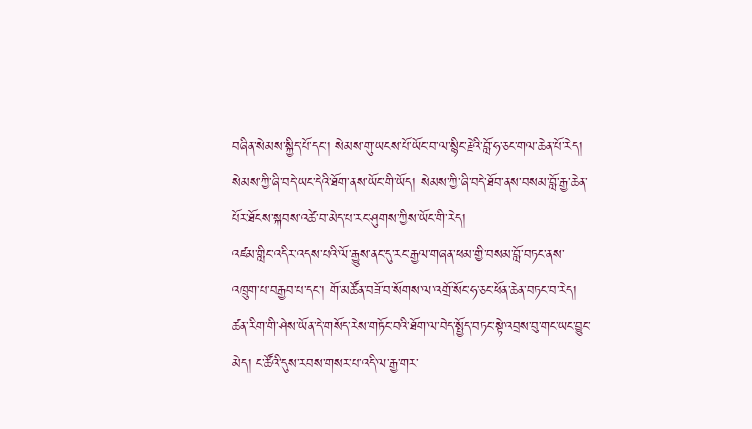བཞིན་སེམས་སྐྱིད་པོ་དང་། སེམས་གུ་ཡངས་པོ་ཡོང་བ་ལ་སྙིང་རྗེའི་བློ་ཧ་ཅང་གལ་ཆེན་པོ་རེད། སེམས་ཀྱི་ཞི་བདེ་ཡང་དེའི་ཐོག་ནས་ཡོང་གི་ཡོད། སེམས་ཀྱི་ཞི་བདེ་ཐོབ་ནས་བསམ་བློ་རྒྱ་ཆེན་པོར་ཐོངས་སྐབས་འཚེ་བ་མེད་པ་རང་ཤུགས་ཀྱིས་ཡོང་གི་རེད།
འཛམ་གླིང་འདིར་འདས་པའི་ལོ་རྒྱུས་ནང་དུ་རང་རྒྱལ་གཞན་ཕམ་གྱི་བསམ་བློ་བཏང་ནས་འཁྲུག་པ་བརྒྱབ་པ་དང་། གོ་མཚོན་བཟོ་བ་སོགས་ལ་འགྲོ་སོང་ཧ་ཅང་ཕོན་ཆེན་བཏང་བ་རེད། ཚན་རིག་གི་ཤེས་ཡོན་དེ་གསོད་རེས་གཏོང་བའི་ཐོག་ལ་བེད་སྤྱོད་བཏང་སྟེ་འབྲས་བུ་གང་ཡང་བྱུང་མེད། ང་ཚོའི་དུས་རབས་གསར་པ་འདི་ལ་རྒྱ་གར་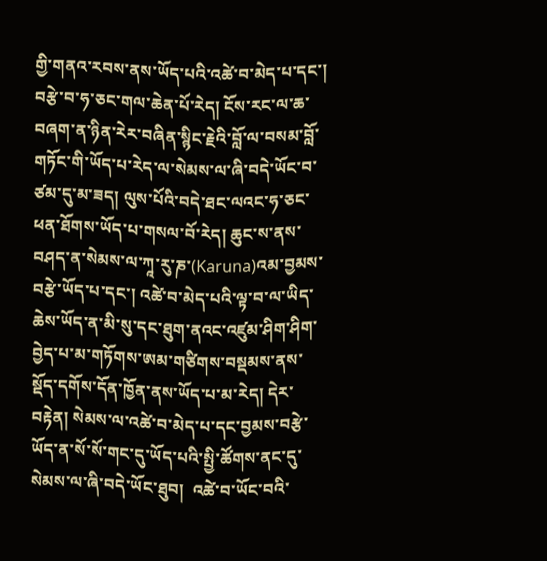གྱི་གནའ་རབས་ནས་ཡོད་པའི་འཚེ་བ་མེད་པ་དང་། བརྩེ་བ་ཧ་ཅང་གལ་ཆེན་པོ་རེད། ངོས་རང་ལ་ཆ་བཞག་ན་ཉིན་རེར་བཞིན་སྙིང་རྗེའི་བློ་ལ་བསམ་བློ་གཏོང་གི་ཡོད་པ་རེད་ལ་སེམས་ལ་ཞི་བདེ་ཡོང་བ་ཙམ་དུ་མ་ཟད། ལུས་པོའི་བདེ་ཐང་ལའང་ཧ་ཅང་ཕན་ཐོགས་ཡོད་པ་གསལ་བོ་རེད། ཆུང་ས་ནས་བཤད་ན་སེམས་ལ་ཀཱ་རུ་ཎ་(Karuna)འམ་བྱམས་བརྩེ་ཡོད་པ་དང་། འཚེ་བ་མེད་པའི་ལྟ་བ་ལ་ཡིད་ཆེས་ཡོད་ན་མི་སུ་དང་ཐུག་ནའང་འཛུམ་ཤིག་ཤིག་བྱེད་པ་མ་གཏོགས་ཨམ་གཙིགས་བསྡམས་ནས་སྡོད་དགོས་དོན་ཁྱོན་ནས་ཡོད་པ་མ་རེད། དེར་བརྟེན། སེམས་ལ་འཚེ་བ་མེད་པ་དང་བྱམས་བརྩེ་ཡོད་ན་སོ་སོ་གང་དུ་ཡོད་པའི་སྤྱི་ཚོགས་ནང་དུ་སེམས་ལ་ཞི་བདེ་ཡོང་ཐུབ།  འཚེ་བ་ཡོང་བའི་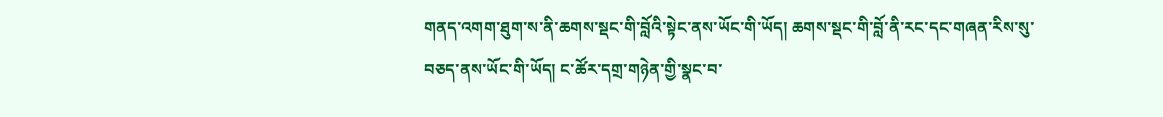གནད་འགག་ཐུག་ས་ནི་ཆགས་སྡང་གི་བློའི་སྟེང་ནས་ཡོང་གི་ཡོད། ཆགས་སྡང་གི་བློ་ནི་རང་དང་གཞན་རིས་སུ་བཅད་ནས་ཡོང་གི་ཡོད། ང་ཚོར་དགྲ་གཉེན་གྱི་སྣང་བ་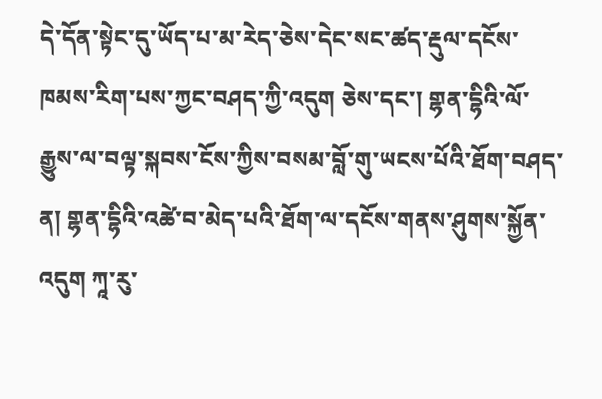དེ་དོན་སྟེང་དུ་ཡོད་པ་མ་རེད་ཅེས་དེང་སང་ཚད་རྡུལ་དངོས་ཁམས་རིག་པས་ཀྱང་བཤད་ཀྱི་འདུག ཅེས་དང་། གྷན་དྷིའི་ལོ་རྒྱུས་ལ་བལྟ་སྐབས་ངོས་ཀྱིས་བསམ་བློ་གུ་ཡངས་པོའི་ཐོག་བཤད་ན། གྷན་དྷིའི་འཚེ་བ་མེད་པའི་ཐོག་ལ་དངོས་གནས་ཤུགས་སྐྱོན་འདུག ཀཱ་རུ་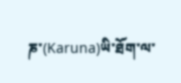ཎ་(Karuna)ཡི་ཐོག་ལ་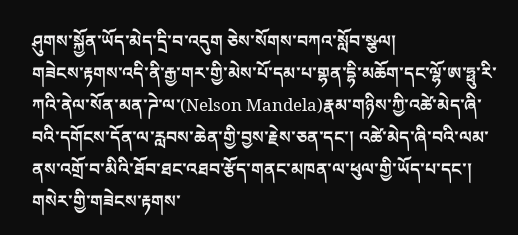ཤུགས་སྐྱོན་ཡོད་མེད་དྲི་བ་འདུག ཅེས་སོགས་བཀའ་སློབ་སྩལ།
གཟེངས་རྟགས་འདི་ནི་རྒྱ་གར་གྱི་མེས་པོ་དམ་པ་གྷན་དྷི་མཆོག་དང་ལྷོ་ཨ་ཧྥུ་རི་ཀའི་ནེལ་སོན་མན་ཌེ་ལ་(Nelson Mandela)རྣམ་གཉིས་ཀྱི་འཚེ་མེད་ཞི་བའི་དགོངས་དོན་ལ་རླབས་ཆེན་གྱི་བྱས་རྗེས་ཅན་དང་། འཚེ་མེད་ཞི་བའི་ལམ་ནས་འགྲོ་བ་མིའི་ཐོབ་ཐང་འཐབ་རྩོད་གནང་མཁན་ལ་ཕུལ་གྱི་ཡོད་པ་དང་། གསེར་གྱི་གཟེངས་རྟགས་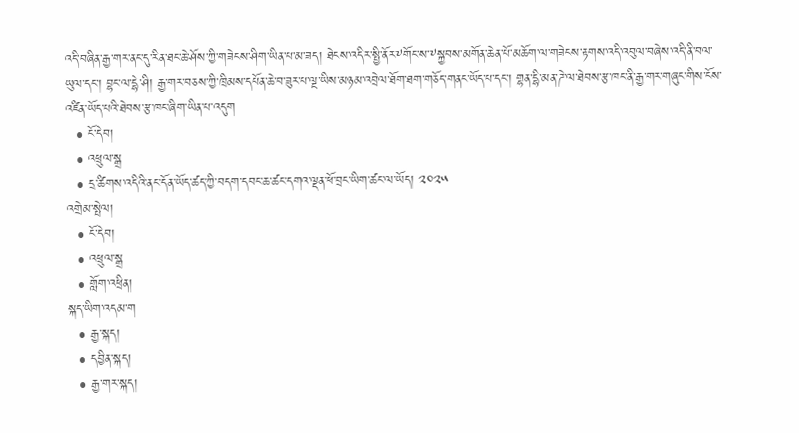འདི་བཞིན་རྒྱ་གར་ནང་དུ་རིན་ཐང་ཆེ་ཤོས་ཀྱི་གཟེངས་ཤིག་ཡིན་པ་མ་ཟད། ཐེངས་འདིར་སྤྱི་ནོར༸གོང་ས་༸སྐྱབས་མགོན་ཆེན་པོ་མཆོག་ལ་གཟེངས་རྟགས་འདི་འབུལ་བཞེས་འདི་ནི་བལ་ཡུལ་དང་། བྷང་ལ་དྷེ་ཤི། རྒྱ་གར་བཅས་ཀྱི་ཁྲིམས་དཔོན་ཆེ་བ་ཟུར་པ་ལྔ་ཡིས་མཉམ་འབྲེལ་ཐོག་ཐག་གཅོད་གནང་ཡོད་པ་དང་། གྷན་དྷི་མན་ཌེ་ལ་ཐེབས་རྩ་ཁང་ནི་རྒྱ་གར་གཞུང་གིས་ངོས་འཛིན་ཡོད་པའི་ཐེབས་རྩ་ཁང་ཞིག་ཡིན་པ་འདུག
  • ངོ་དེབ།
  • འཕྲུལ་སྒྲ
  • དྲ་ཚིགས་འདིའི་ནང་དོན་ཡོད་ཚད་ཀྱི་བདག་དབང་ཆ་ཚང་དགའ་ལྡན་ཕོ་བྲང་ཡིག་ཚང་ལ་ཡོད། ༢༠༢༥
འགྲེམ་སྤེལ།
  • ངོ་དེབ།
  • འཕྲུལ་སྒྲ
  • གློག་འཕྲིན།
སྐད་ཡིག་འདམ་ག
  • རྒྱ་སྐད།
  • དབྱིན་སྐད།
  • རྒྱ་གར་སྐད།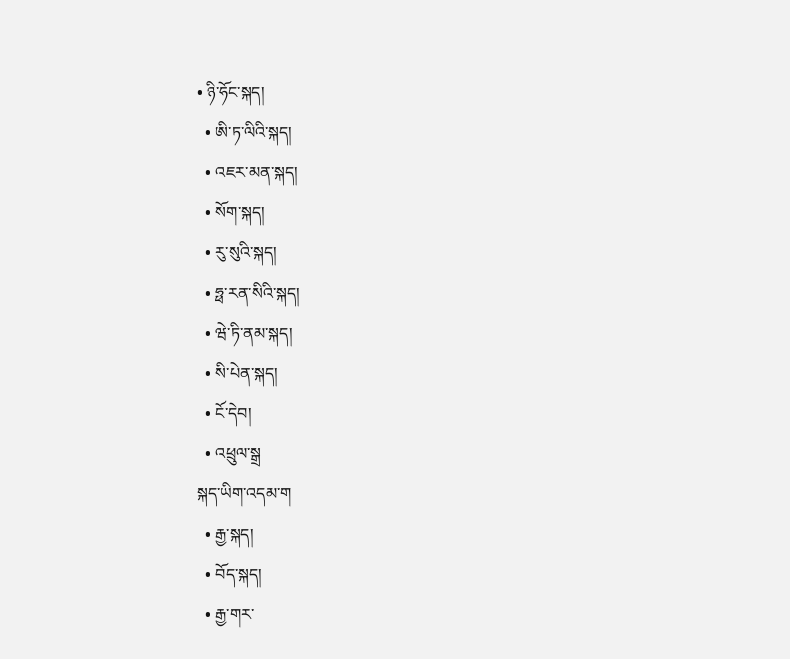• ཉི་ཧོང་སྐད།
  • ཨི་ཏ་ལིའི་སྐད།
  • འཇར་མན་སྐད།
  • སོག་སྐད།
  • རུ་སུའི་སྐད།
  • ཧྥ་རན་སིའི་སྐད།
  • ཝེ་ཏི་ནམ་སྐད།
  • སི་པེན་སྐད།
  • ངོ་དེབ།
  • འཕྲུལ་སྒྲ
སྐད་ཡིག་འདམ་ག
  • རྒྱ་སྐད།
  • བོད་སྐད།
  • རྒྱ་གར་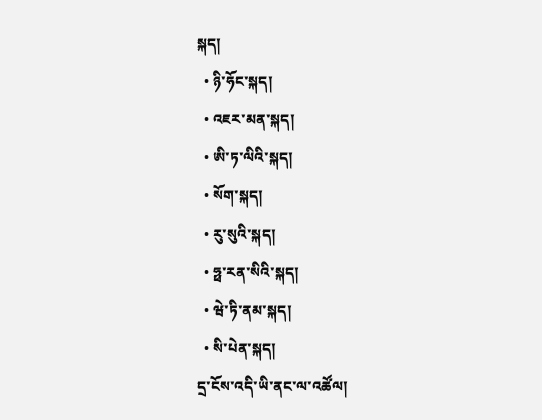སྐད།
  • ཉི་ཧོང་སྐད།
  • འཇར་མན་སྐད།
  • ཨི་ཏ་ལིའི་སྐད།
  • སོག་སྐད།
  • རུ་སུའི་སྐད།
  • ཧྥ་རན་སིའི་སྐད།
  • ཝེ་ཏི་ནམ་སྐད།
  • སི་པེན་སྐད།
དྲ་ངོས་འདི་ཡི་ནང་ལ་འཚོལ།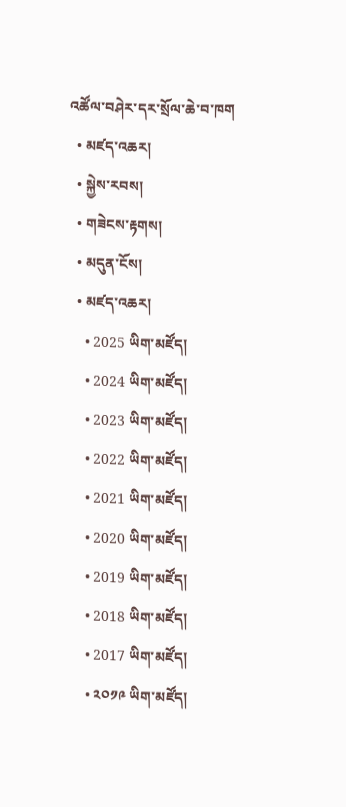འཚོལ་བཤེར་དར་སྲོལ་ཆེ་བ་ཁག
  • མཛད་འཆར།
  • སྐྱེས་རབས།
  • གཟེངས་རྟགས།
  • མདུན་ངོས།
  • མཛད་འཆར།
    • 2025 ཡིག་མཛོད།
    • 2024 ཡིག་མཛོད།
    • 2023 ཡིག་མཛོད།
    • 2022 ཡིག་མཛོད།
    • 2021 ཡིག་མཛོད།
    • 2020 ཡིག་མཛོད།
    • 2019 ཡིག་མཛོད།
    • 2018 ཡིག་མཛོད།
    • 2017 ཡིག་མཛོད།
    • ༢༠༡༩ ཡིག་མཛོད།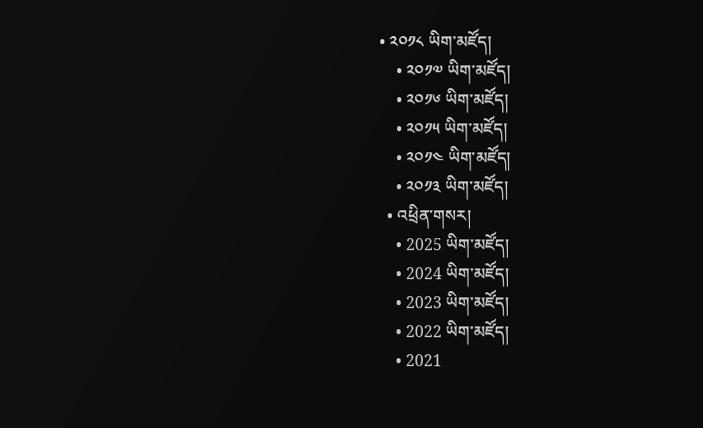• ༢༠༡༨ ཡིག་མཛོད།
    • ༢༠༡༧ ཡིག་མཛོད།
    • ༢༠༡༦ ཡིག་མཛོད།
    • ༢༠༡༥ ཡིག་མཛོད།
    • ༢༠༡༤ ཡིག་མཛོད།
    • ༢༠༡༣ ཡིག་མཛོད།
  • འཕྲིན་གསར།
    • 2025 ཡིག་མཛོད།
    • 2024 ཡིག་མཛོད།
    • 2023 ཡིག་མཛོད།
    • 2022 ཡིག་མཛོད།
    • 2021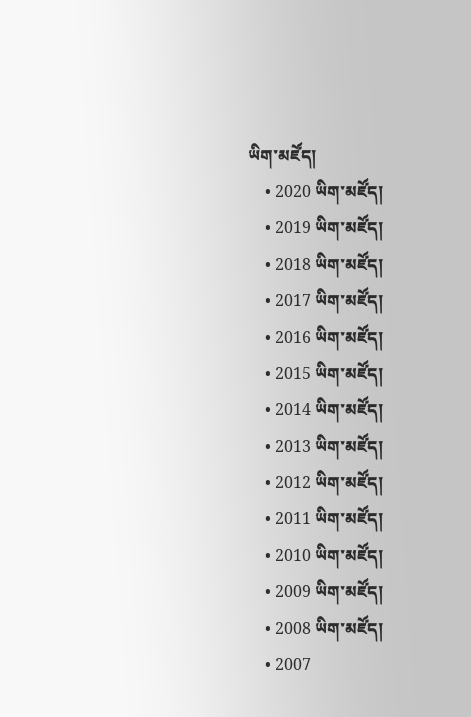ཡིག་མཛོད།
    • 2020 ཡིག་མཛོད།
    • 2019 ཡིག་མཛོད།
    • 2018 ཡིག་མཛོད།
    • 2017 ཡིག་མཛོད།
    • 2016 ཡིག་མཛོད།
    • 2015 ཡིག་མཛོད།
    • 2014 ཡིག་མཛོད།
    • 2013 ཡིག་མཛོད།
    • 2012 ཡིག་མཛོད།
    • 2011 ཡིག་མཛོད།
    • 2010 ཡིག་མཛོད།
    • 2009 ཡིག་མཛོད།
    • 2008 ཡིག་མཛོད།
    • 2007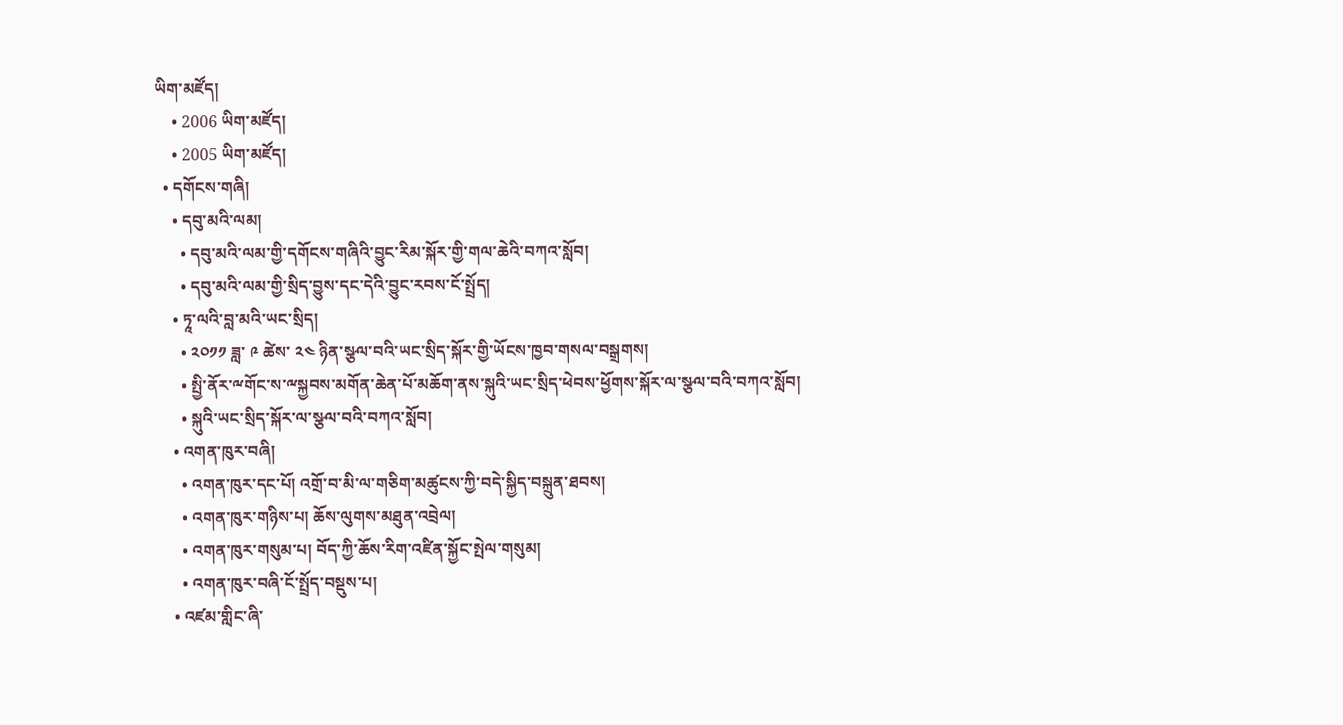ཡིག་མཛོད།
    • 2006 ཡིག་མཛོད།
    • 2005 ཡིག་མཛོད།
  • དགོངས་གཞི།
    • དབུ་མའི་ལམ།
      • དབུ་མའི་ལམ་གྱི་དགོངས་གཞིའི་བྱུང་རིམ་སྐོར་གྱི་གལ་ཆེའི་བཀའ་སློབ།
      • དབུ་མའི་ལམ་གྱི་སྲིད་བྱུས་དང་དེའི་བྱུང་རབས་ངོ་སྤྲོད།
    • ཏཱ་ལའི་བླ་མའི་ཡང་སྲིད།
      • ༢༠༡༡ ཟླ་ ༩ ཚེས་ ༢༤ ཉིན་སྩལ་བའི་ཡང་སྲིད་སྐོར་གྱི་ཡོངས་ཁྱབ་གསལ་བསྒྲགས།
      • སྤྱི་ནོར་ྋགོང་ས་ྋསྐྱབས་མགོན་ཆེན་པོ་མཆོག་ནས་སྐུའི་ཡང་སྲིད་ཕེབས་ཕྱོགས་སྐོར་ལ་སྩལ་བའི་བཀའ་སློབ།
      • སྐུའི་ཡང་སྲིད་སྐོར་ལ་སྩལ་བའི་བཀའ་སློབ།
    • འགན་ཁུར་བཞི།
      • འགན་ཁུར་དང་པོ། འགྲོ་བ་མི་ལ་གཅིག་མཚུངས་ཀྱི་བདེ་སྐྱིད་བསྐྲུན་ཐབས།
      • འགན་ཁུར་གཉིས་པ། ཆོས་ལུགས་མཐུན་འབྲེལ།
      • འགན་ཁུར་གསུམ་པ། བོད་ཀྱི་ཆོས་རིག་འཛིན་སྐྱོང་སྤེལ་གསུམ།
      • འགན་ཁུར་བཞི་ངོ་སྤྲོད་བསྡུས་པ།
    • འཛམ་གླིང་ཞི་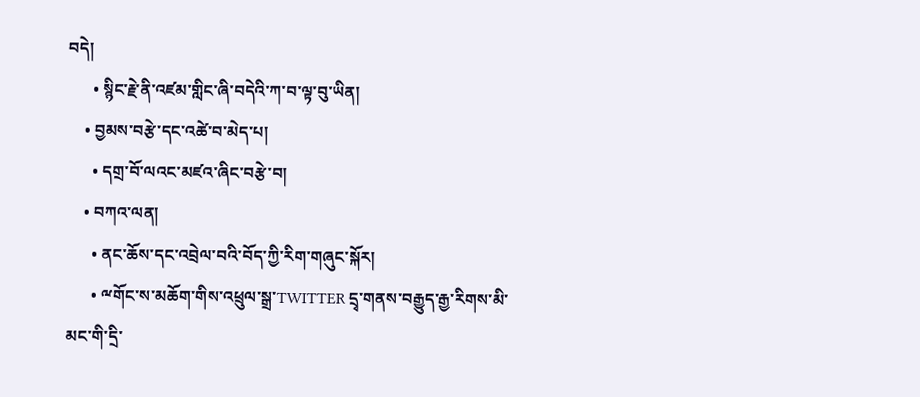བདེ།
      • སྙིང་རྗེ་ནི་འཛམ་གླིང་ཞི་བདེའི་ཀ་བ་ལྟ་བུ་ཡིན།
    • བྱམས་བརྩེ་དང་འཚེ་བ་མེད་པ།
      • དགྲ་བོ་ལའང་མཛའ་ཞིང་བརྩེ་བ།
    • བཀའ་ལན།
      • ནང་ཆོས་དང་འབྲེལ་བའི་བོད་ཀྱི་རིག་གཞུང་སྐོར།
      • ྋགོང་ས་མཆོག་གིས་འཕྲུལ་སྒྲ་TWITTER དྲྭ་གནས་བརྒྱུད་རྒྱ་རིགས་མི་མང་གི་དྲི་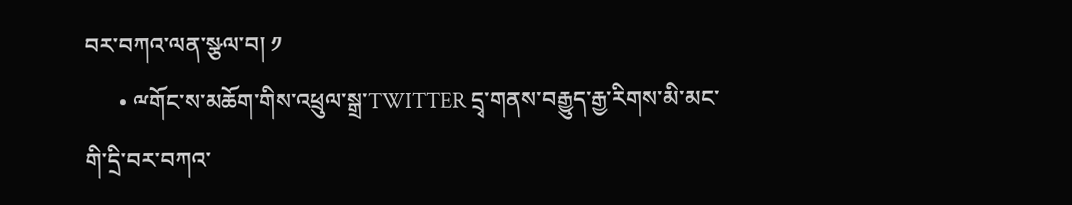བར་བཀའ་ལན་སྩལ་བ། ༡
      • ྋགོང་ས་མཆོག་གིས་འཕྲུལ་སྒྲ་TWITTER དྲྭ་གནས་བརྒྱུད་རྒྱ་རིགས་མི་མང་གི་དྲི་བར་བཀའ་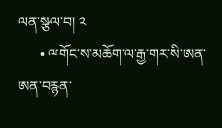ལན་སྩལ་བ། ༢
      • ྋགོང་ས་མཆོག་ལ་རྒྱ་གར་སི་ཨན་ཨན་བརྙན་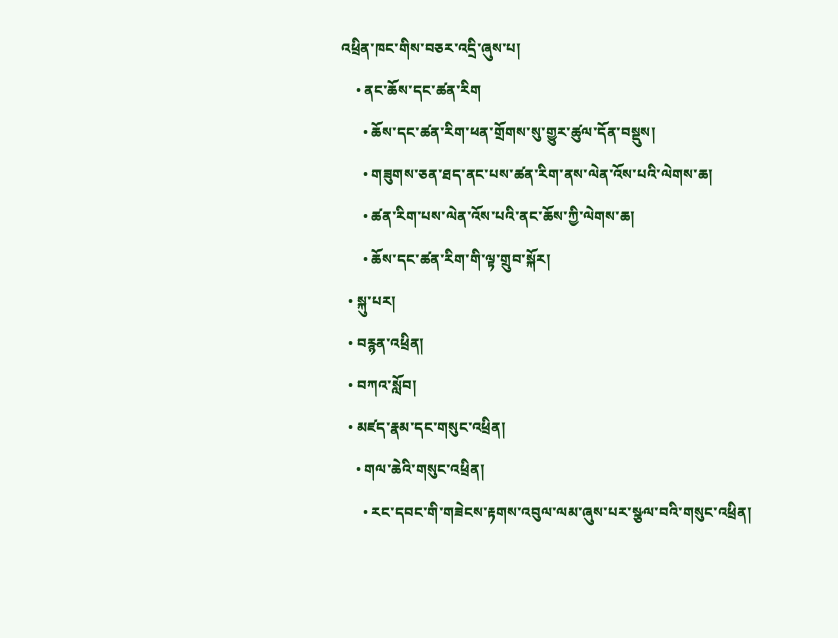འཕྲིན་ཁང་གིས་བཅར་འདྲི་ཞུས་པ།
    • ནང་ཆོས་དང་ཚན་རིག
      • ཆོས་དང་ཚན་རིག་ཕན་གྲོགས་སུ་གྱུར་ཚུལ་དོན་བསྡུས།
      • གཟུགས་ཅན་ཐད་ནང་པས་ཚན་རིག་ནས་ལེན་འོས་པའི་ལེགས་ཆ།
      • ཚན་རིག་པས་ལེན་འོས་པའི་ནང་ཆོས་ཀྱི་ལེགས་ཆ།
      • ཆོས་དང་ཚན་རིག་གི་ལྟ་གྲུབ་སྐོར།
  • སྐུ་པར།
  • བརྙན་འཕྲིན།
  • བཀའ་སློབ།
  • མཛད་རྣམ་དང་གསུང་འཕྲིན།
    • གལ་ཆེའི་གསུང་འཕྲིན།
      • རང་དབང་གི་གཟེངས་རྟགས་འབུལ་ལམ་ཞུས་པར་སྩལ་བའི་གསུང་འཕྲིན།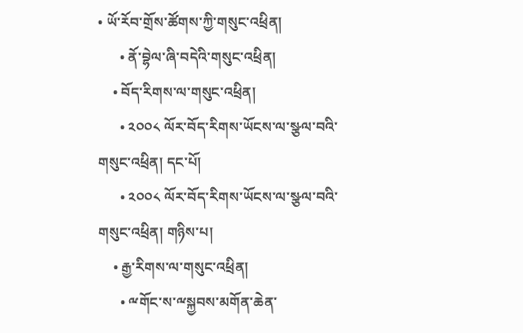• ཡོ་རོབ་གྲོས་ཚོགས་ཀྱི་གསུང་འཕྲིན།
      • ནོ་བྷེལ་ཞི་བདེའི་གསུང་འཕྲིན།
    • བོད་རིགས་ལ་གསུང་འཕྲིན།
      • ༢༠༠༨ ལོར་བོད་རིགས་ཡོངས་ལ་སྩལ་བའི་གསུང་འཕྲིན། དང་པོ།
      • ༢༠༠༨ ལོར་བོད་རིགས་ཡོངས་ལ་སྩལ་བའི་གསུང་འཕྲིན། གཉིས་པ།
    • རྒྱ་རིགས་ལ་གསུང་འཕྲིན།
      • ྋགོང་ས་ྋསྐྱབས་མགོན་ཆེན་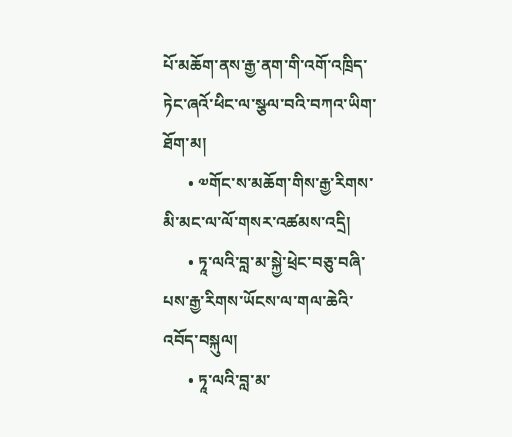པོ་མཆོག་ནས་རྒྱ་ནག་གི་འགོ་འཁྲིད་ཏེང་ཞའོ་ཕིང་ལ་སྩལ་བའི་བཀའ་ཡིག་ཐོག་མ།
      • ༧གོང་ས་མཆོག་གིས་རྒྱ་རིགས་མི་མང་ལ་ལོ་གསར་འཚམས་འདྲི།
      • ཏཱ་ལའི་བླ་མ་སྐྱེ་ཕྲེང་བཅུ་བཞི་པས་རྒྱ་རིགས་ཡོངས་ལ་གལ་ཆེའི་འབོད་བསྐུལ།
      • ཏཱ་ལའི་བླ་མ་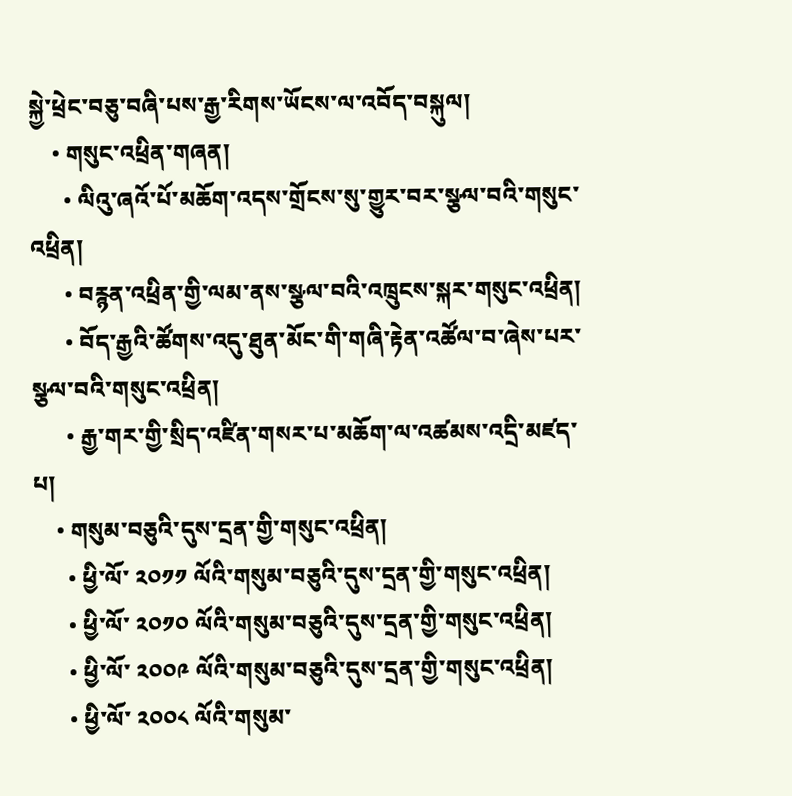སྐྱེ་ཕྲེང་བཅུ་བཞི་པས་རྒྱ་རིགས་ཡོངས་ལ་འབོད་བསྐུལ།
    • གསུང་འཕྲིན་གཞན།
      • ལིའུ་ཞའོ་པོ་མཆོག་འདས་གྲོངས་སུ་གྱུར་བར་སྩལ་བའི་གསུང་འཕྲིན།
      • བརྙན་འཕྲིན་གྱི་ལམ་ནས་སྩལ་བའི་འཁྲུངས་སྐར་གསུང་འཕྲིན།
      • བོད་རྒྱའི་ཚོགས་འདུ་ཐུན་མོང་གི་གཞི་རྟེན་འཚོལ་བ་ཞེས་པར་སྩལ་བའི་གསུང་འཕྲིན།
      • རྒྱ་གར་གྱི་སྲིད་འཛིན་གསར་པ་མཆོག་ལ་འཚམས་འདྲི་མཛད་པ།
    • གསུམ་བཅུའི་དུས་དྲན་གྱི་གསུང་འཕྲིན།
      • ཕྱི་ལོ་ ༢༠༡༡ ལོའི་གསུམ་བཅུའི་དུས་དྲན་གྱི་གསུང་འཕྲིན།
      • ཕྱི་ལོ་ ༢༠༡༠ ལོའི་གསུམ་བཅུའི་དུས་དྲན་གྱི་གསུང་འཕྲིན།
      • ཕྱི་ལོ་ ༢༠༠༩ ལོའི་གསུམ་བཅུའི་དུས་དྲན་གྱི་གསུང་འཕྲིན།
      • ཕྱི་ལོ་ ༢༠༠༨ ལོའི་གསུམ་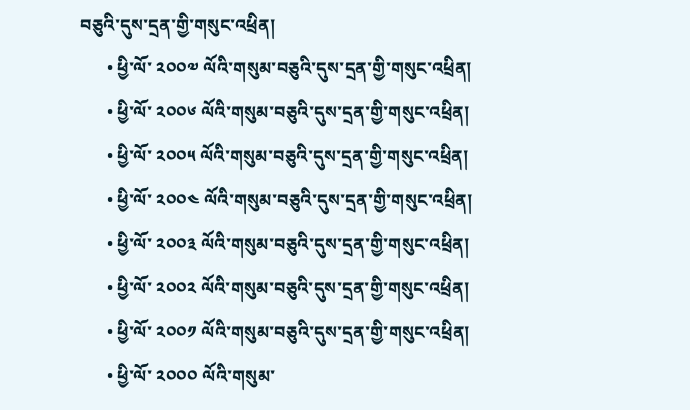བཅུའི་དུས་དྲན་གྱི་གསུང་འཕྲིན།
      • ཕྱི་ལོ་ ༢༠༠༧ ལོའི་གསུམ་བཅུའི་དུས་དྲན་གྱི་གསུང་འཕྲིན།
      • ཕྱི་ལོ་ ༢༠༠༦ ལོའི་གསུམ་བཅུའི་དུས་དྲན་གྱི་གསུང་འཕྲིན།
      • ཕྱི་ལོ་ ༢༠༠༥ ལོའི་གསུམ་བཅུའི་དུས་དྲན་གྱི་གསུང་འཕྲིན།
      • ཕྱི་ལོ་ ༢༠༠༤ ལོའི་གསུམ་བཅུའི་དུས་དྲན་གྱི་གསུང་འཕྲིན།
      • ཕྱི་ལོ་ ༢༠༠༣ ལོའི་གསུམ་བཅུའི་དུས་དྲན་གྱི་གསུང་འཕྲིན།
      • ཕྱི་ལོ་ ༢༠༠༢ ལོའི་གསུམ་བཅུའི་དུས་དྲན་གྱི་གསུང་འཕྲིན།
      • ཕྱི་ལོ་ ༢༠༠༡ ལོའི་གསུམ་བཅུའི་དུས་དྲན་གྱི་གསུང་འཕྲིན།
      • ཕྱི་ལོ་ ༢༠༠༠ ལོའི་གསུམ་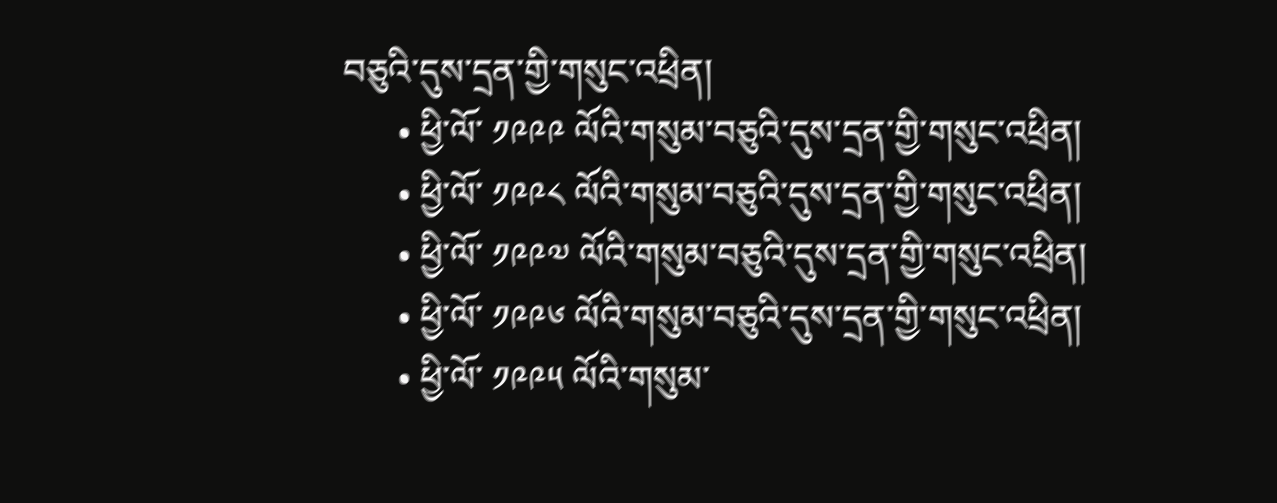བཅུའི་དུས་དྲན་གྱི་གསུང་འཕྲིན།
      • ཕྱི་ལོ་ ༡༩༩༩ ལོའི་གསུམ་བཅུའི་དུས་དྲན་གྱི་གསུང་འཕྲིན།
      • ཕྱི་ལོ་ ༡༩༩༨ ལོའི་གསུམ་བཅུའི་དུས་དྲན་གྱི་གསུང་འཕྲིན།
      • ཕྱི་ལོ་ ༡༩༩༧ ལོའི་གསུམ་བཅུའི་དུས་དྲན་གྱི་གསུང་འཕྲིན།
      • ཕྱི་ལོ་ ༡༩༩༦ ལོའི་གསུམ་བཅུའི་དུས་དྲན་གྱི་གསུང་འཕྲིན།
      • ཕྱི་ལོ་ ༡༩༩༥ ལོའི་གསུམ་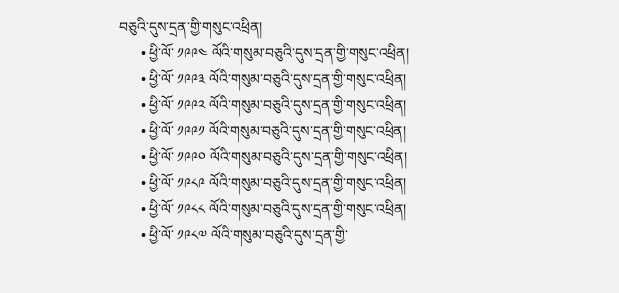བཅུའི་དུས་དྲན་གྱི་གསུང་འཕྲིན།
      • ཕྱི་ལོ་ ༡༩༩༤ ལོའི་གསུམ་བཅུའི་དུས་དྲན་གྱི་གསུང་འཕྲིན།
      • ཕྱི་ལོ་ ༡༩༩༣ ལོའི་གསུམ་བཅུའི་དུས་དྲན་གྱི་གསུང་འཕྲིན།
      • ཕྱི་ལོ་ ༡༩༩༢ ལོའི་གསུམ་བཅུའི་དུས་དྲན་གྱི་གསུང་འཕྲིན།
      • ཕྱི་ལོ་ ༡༩༩༡ ལོའི་གསུམ་བཅུའི་དུས་དྲན་གྱི་གསུང་འཕྲིན།
      • ཕྱི་ལོ་ ༡༩༩༠ ལོའི་གསུམ་བཅུའི་དུས་དྲན་གྱི་གསུང་འཕྲིན།
      • ཕྱི་ལོ་ ༡༩༨༩ ལོའི་གསུམ་བཅུའི་དུས་དྲན་གྱི་གསུང་འཕྲིན།
      • ཕྱི་ལོ་ ༡༩༨༨ ལོའི་གསུམ་བཅུའི་དུས་དྲན་གྱི་གསུང་འཕྲིན།
      • ཕྱི་ལོ་ ༡༩༨༧ ལོའི་གསུམ་བཅུའི་དུས་དྲན་གྱི་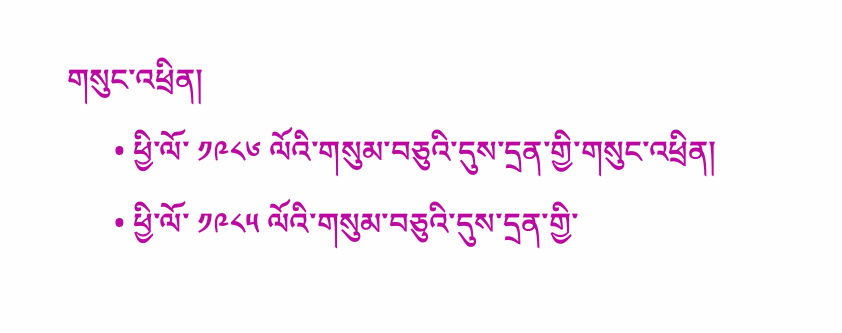གསུང་འཕྲིན།
      • ཕྱི་ལོ་ ༡༩༨༦ ལོའི་གསུམ་བཅུའི་དུས་དྲན་གྱི་གསུང་འཕྲིན།
      • ཕྱི་ལོ་ ༡༩༨༥ ལོའི་གསུམ་བཅུའི་དུས་དྲན་གྱི་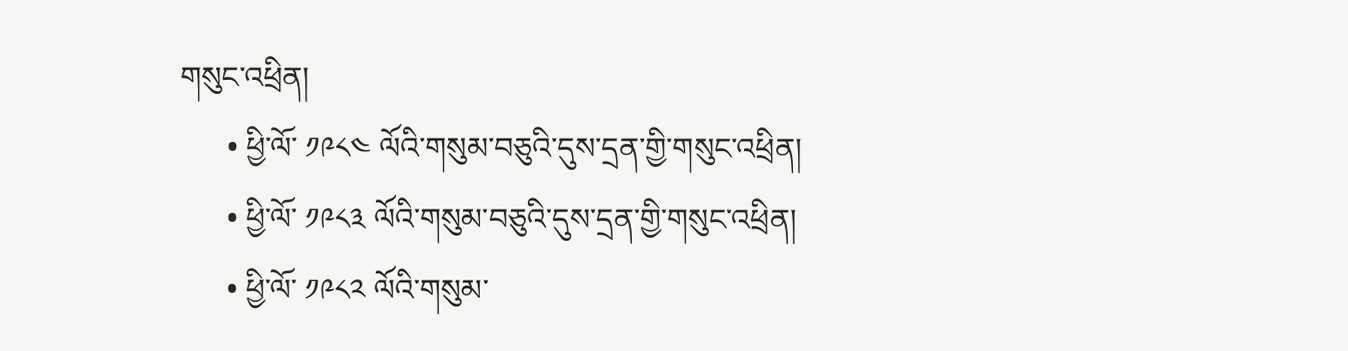གསུང་འཕྲིན།
      • ཕྱི་ལོ་ ༡༩༨༤ ལོའི་གསུམ་བཅུའི་དུས་དྲན་གྱི་གསུང་འཕྲིན།
      • ཕྱི་ལོ་ ༡༩༨༣ ལོའི་གསུམ་བཅུའི་དུས་དྲན་གྱི་གསུང་འཕྲིན།
      • ཕྱི་ལོ་ ༡༩༨༢ ལོའི་གསུམ་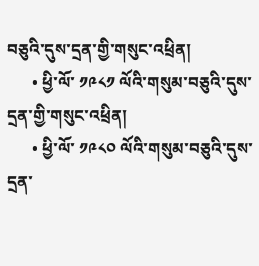བཅུའི་དུས་དྲན་གྱི་གསུང་འཕྲིན།
      • ཕྱི་ལོ་ ༡༩༨༡ ལོའི་གསུམ་བཅུའི་དུས་དྲན་གྱི་གསུང་འཕྲིན།
      • ཕྱི་ལོ་ ༡༩༨༠ ལོའི་གསུམ་བཅུའི་དུས་དྲན་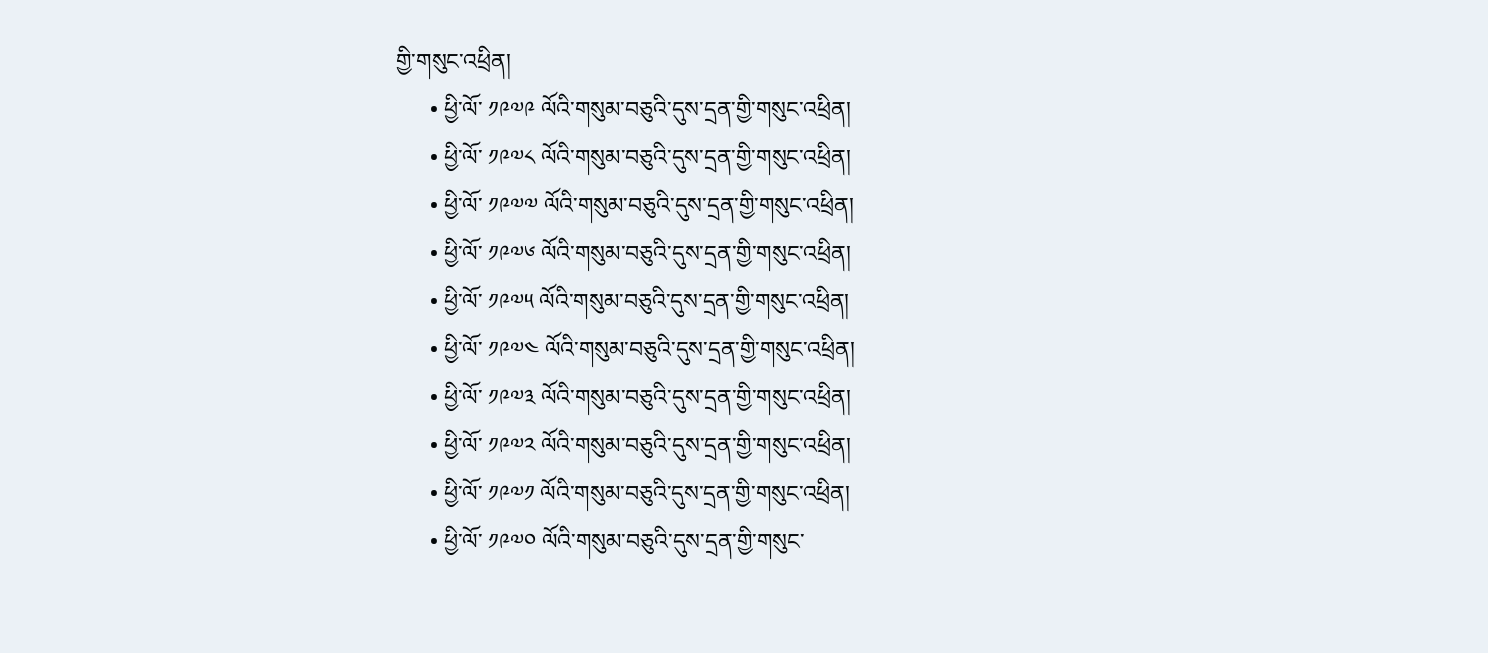གྱི་གསུང་འཕྲིན།
      • ཕྱི་ལོ་ ༡༩༧༩ ལོའི་གསུམ་བཅུའི་དུས་དྲན་གྱི་གསུང་འཕྲིན།
      • ཕྱི་ལོ་ ༡༩༧༨ ལོའི་གསུམ་བཅུའི་དུས་དྲན་གྱི་གསུང་འཕྲིན།
      • ཕྱི་ལོ་ ༡༩༧༧ ལོའི་གསུམ་བཅུའི་དུས་དྲན་གྱི་གསུང་འཕྲིན།
      • ཕྱི་ལོ་ ༡༩༧༦ ལོའི་གསུམ་བཅུའི་དུས་དྲན་གྱི་གསུང་འཕྲིན།
      • ཕྱི་ལོ་ ༡༩༧༥ ལོའི་གསུམ་བཅུའི་དུས་དྲན་གྱི་གསུང་འཕྲིན།
      • ཕྱི་ལོ་ ༡༩༧༤ ལོའི་གསུམ་བཅུའི་དུས་དྲན་གྱི་གསུང་འཕྲིན།
      • ཕྱི་ལོ་ ༡༩༧༣ ལོའི་གསུམ་བཅུའི་དུས་དྲན་གྱི་གསུང་འཕྲིན།
      • ཕྱི་ལོ་ ༡༩༧༢ ལོའི་གསུམ་བཅུའི་དུས་དྲན་གྱི་གསུང་འཕྲིན།
      • ཕྱི་ལོ་ ༡༩༧༡ ལོའི་གསུམ་བཅུའི་དུས་དྲན་གྱི་གསུང་འཕྲིན།
      • ཕྱི་ལོ་ ༡༩༧༠ ལོའི་གསུམ་བཅུའི་དུས་དྲན་གྱི་གསུང་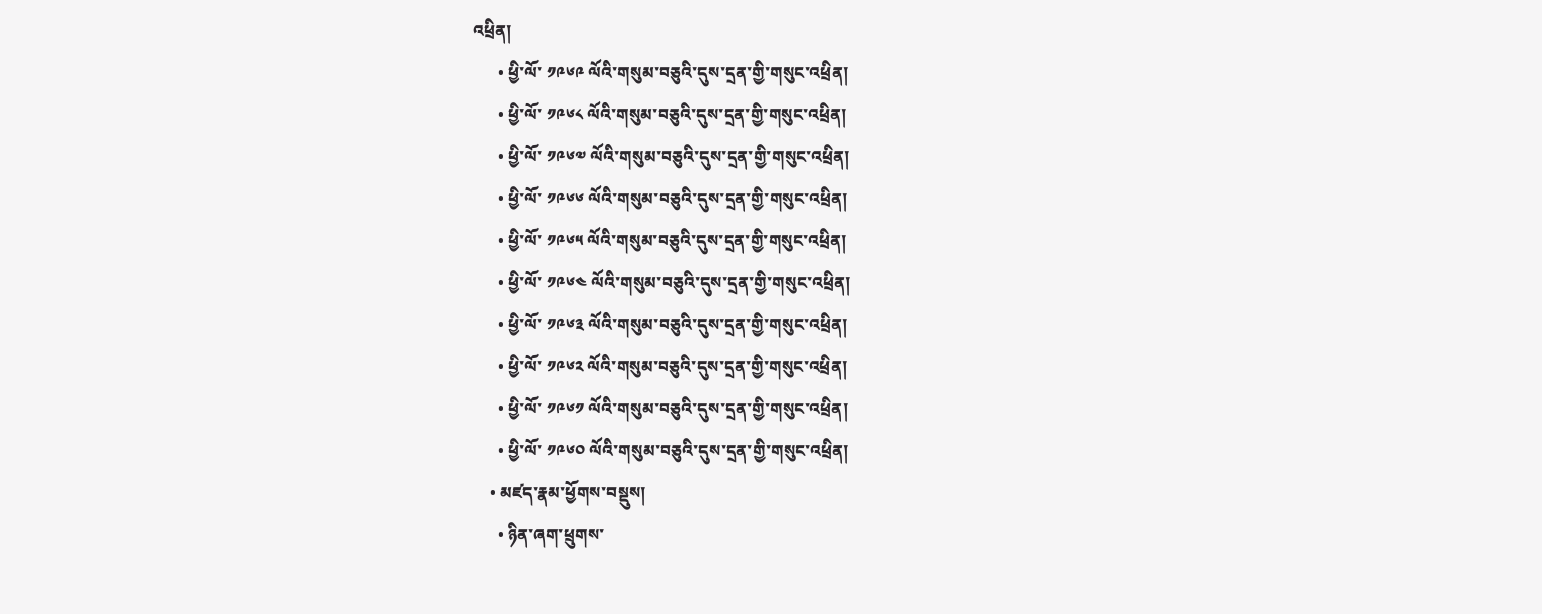འཕྲིན།
      • ཕྱི་ལོ་ ༡༩༦༩ ལོའི་གསུམ་བཅུའི་དུས་དྲན་གྱི་གསུང་འཕྲིན།
      • ཕྱི་ལོ་ ༡༩༦༨ ལོའི་གསུམ་བཅུའི་དུས་དྲན་གྱི་གསུང་འཕྲིན།
      • ཕྱི་ལོ་ ༡༩༦༧ ལོའི་གསུམ་བཅུའི་དུས་དྲན་གྱི་གསུང་འཕྲིན།
      • ཕྱི་ལོ་ ༡༩༦༦ ལོའི་གསུམ་བཅུའི་དུས་དྲན་གྱི་གསུང་འཕྲིན།
      • ཕྱི་ལོ་ ༡༩༦༥ ལོའི་གསུམ་བཅུའི་དུས་དྲན་གྱི་གསུང་འཕྲིན།
      • ཕྱི་ལོ་ ༡༩༦༤ ལོའི་གསུམ་བཅུའི་དུས་དྲན་གྱི་གསུང་འཕྲིན།
      • ཕྱི་ལོ་ ༡༩༦༣ ལོའི་གསུམ་བཅུའི་དུས་དྲན་གྱི་གསུང་འཕྲིན།
      • ཕྱི་ལོ་ ༡༩༦༢ ལོའི་གསུམ་བཅུའི་དུས་དྲན་གྱི་གསུང་འཕྲིན།
      • ཕྱི་ལོ་ ༡༩༦༡ ལོའི་གསུམ་བཅུའི་དུས་དྲན་གྱི་གསུང་འཕྲིན།
      • ཕྱི་ལོ་ ༡༩༦༠ ལོའི་གསུམ་བཅུའི་དུས་དྲན་གྱི་གསུང་འཕྲིན།
    • མཛད་རྣམ་ཕྱོགས་བསྡུས།
      • ཉིན་ཞག་ཕྲུགས་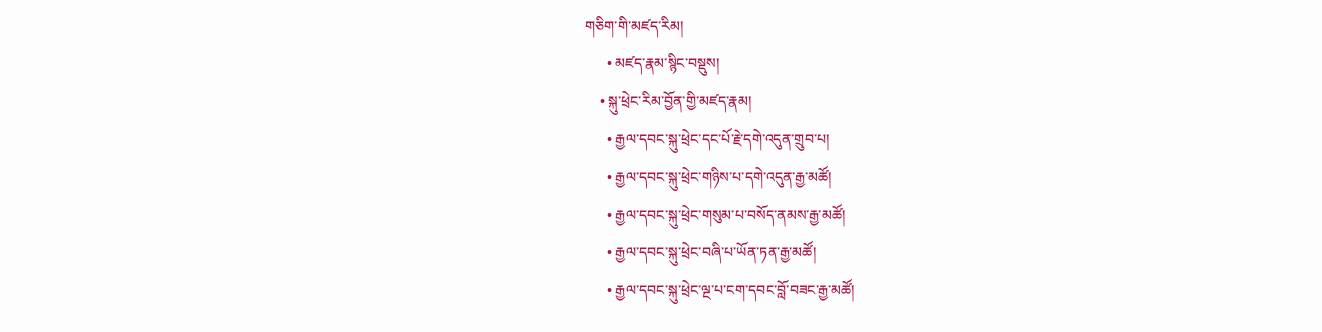གཅིག་གི་མཛད་རིམ།
      • མཛད་རྣམ་སྙིང་བསྡུས།
    • སྐུ་ཕྲེང་རིམ་བྱོན་གྱི་མཛད་རྣམ།
      • རྒྱལ་དབང་སྐུ་ཕྲེང་དང་པོ་རྗེ་དགེ་འདུན་གྲུབ་པ།
      • རྒྱལ་དབང་སྐུ་ཕྲེང་གཉིས་པ་དགེ་འདུན་རྒྱ་མཚོ།
      • རྒྱལ་དབང་སྐུ་ཕྲེང་གསུམ་པ་བསོད་ནམས་རྒྱ་མཚོ།
      • རྒྱལ་དབང་སྐུ་ཕྲེང་བཞི་པ་ཡོན་ཏན་རྒྱ་མཚོ།
      • རྒྱལ་དབང་སྐུ་ཕྲེང་ལྔ་པ་ངག་དབང་བློ་བཟང་རྒྱ་མཚོ།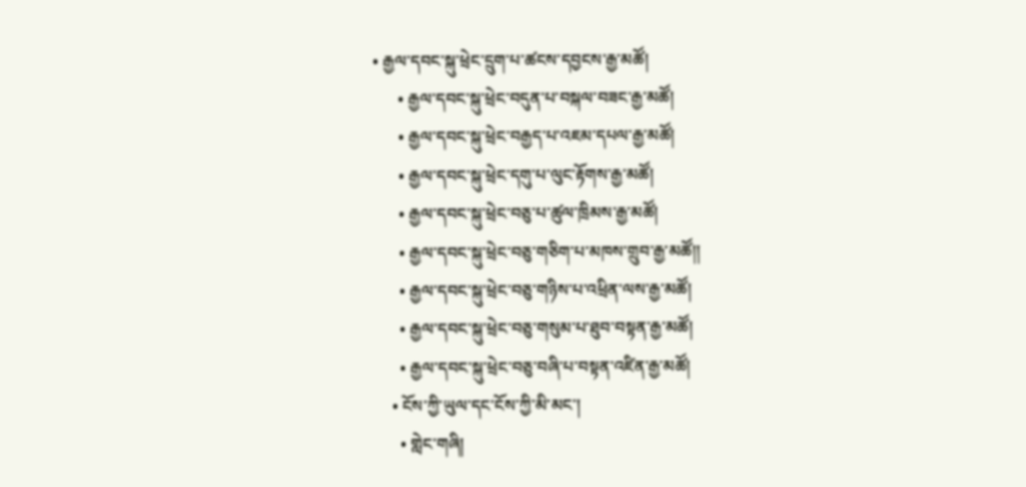• རྒྱལ་དབང་སྐུ་ཕྲེང་དྲུག་པ་ཚངས་དབྱངས་རྒྱ་མཚོ།
      • རྒྱལ་དབང་སྐུ་ཕྲེང་བདུན་པ་བསྐལ་བཟང་རྒྱ་མཚོ།
      • རྒྱལ་དབང་སྐུ་ཕྲེང་བརྒྱད་པ་འཇམ་དཔལ་རྒྱ་མཚོ།
      • རྒྱལ་དབང་སྐུ་ཕྲེང་དགུ་པ་ལུང་རྟོགས་རྒྱ་མཚོ།
      • རྒྱལ་དབང་སྐུ་ཕྲེང་བཅུ་པ་ཚུལ་ཁྲིམས་རྒྱ་མཚོ།
      • རྒྱལ་དབང་སྐུ་ཕྲེང་བཅུ་གཅིག་པ་མཁས་གྲུབ་རྒྱ་མཚོ།།
      • རྒྱལ་དབང་སྐུ་ཕྲེང་བཅུ་གཉིས་པ་འཕྲིན་ལས་རྒྱ་མཚོ།
      • རྒྱལ་དབང་སྐུ་ཕྲེང་བཅུ་གསུམ་པ་ཐུབ་བསྟན་རྒྱ་མཚོ།
      • རྒྱལ་དབང་སྐུ་ཕྲེང་བཅུ་བཞི་པ་བསྟན་འཛིན་རྒྱ་མཚོ།
    • ངོས་ཀྱི་ཡུལ་དང་ངོས་ཀྱི་མི་མང་།
      • གླེང་གཞི།